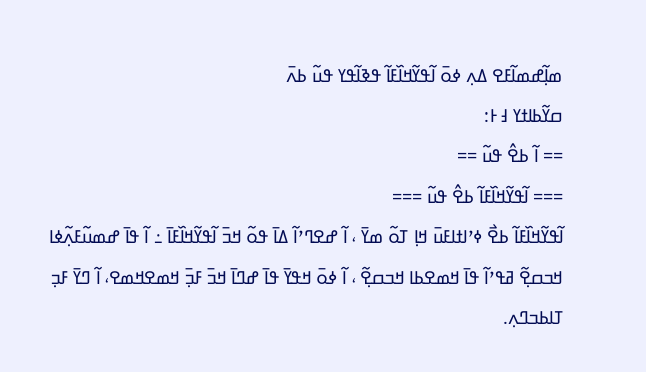ߘߊ߲߬ߝߘߊ߬ߓߐ ߡߍ߲ ߦߋ߫ ߊ߬ߟߌ߬ߞߊ߰ߓߊ߬ ߟߢߊ߬ߟߌ ߟߎ߬ ߕߍ߫
ߛߌ߬ߕߊߙߌ ߃߅:
== ߊ߬ ߕߐ߮ ߟߎ߬ ==
=== ߊ߬ߟߌ߬ߞߊ߰ߓߊ߬ ߕߐ߮ ߟߎ߬ ===
ߊ߬ߟߌ߬ߞߊ߰ߓߊ߬ ߕߐ߯ ߦߴߊߙߊߓߎ߫ ߞߊ߲ ߠߋ߬ ߘߌ߫ ، ߊ߬ ߝߐߣߴߊ߬ ߡߊ߫ ߟߋ߬ ߞߏ߫ ߊ߬ߟߌ߬ߞߊ߰ߓߊ߫ ߸ ߊ߬ ߟߊ߫ ߝߘߎ߬ߓߍ߲߬ߦߊ ߞߏߛߐ߲߬ ߥߟߴߊ߬ ߟߊ߫ ߞߘߐߕߊ ߞߏߛߐ߲߬ ، ߊ߬ ߦߋ߫ ߞߟߌ߫ ߟߊ߫ ߝߣߊ߫ ߞߏ߫ ߓߏ߲߫ ߞߘߐߞߘߐ، ߊ߬ ߣߌ߫ ߓߏ߲ ߠߊߕߏߣߍ߲.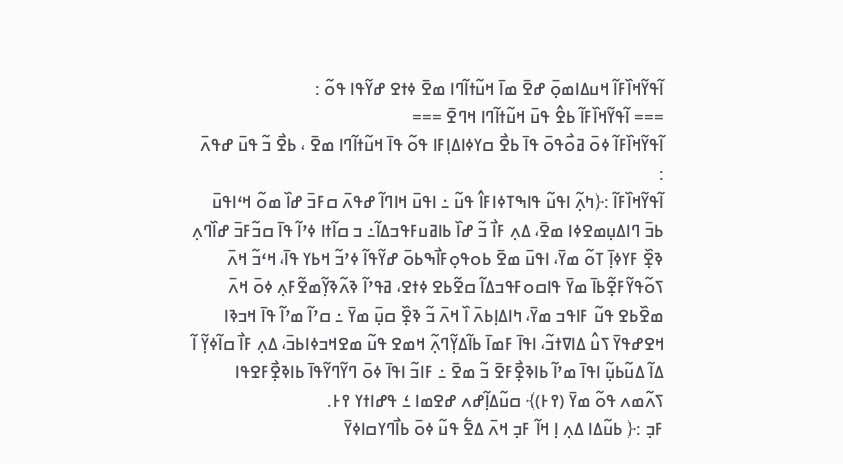ߊ߬ߟߌ߬ߞߊ߰ߓߊ߬ ߞߎߡߊߘߋ߲߫ ߝߐ߫ ߘߊ߫ ߞߎ߬ߙߊ߬ߣߊ ߘߐ߫ ߦߙߐ ߝߌ߬ߟߊ ߟߋ߬ :
=== ߊ߬ߟߌ߬ߞߊ߰ߓߊ߬ ߕߐ߮ ߟߎ߫ ߞߎ߬ߙߊ߬ߣߊ ߞߣߐ߫ ===
ߊ߬ߟߌ߬ߞߊ߰ߓߊ߬ ߦߋ߫ ߥߋ߯ߟߋ߫ ߟߊ߫ ߕߐ߯ ߛߌߦߊߡߊ߲ߓߊ ߟߋ߬ ߟߊ߫ ߞߎ߬ߙߊ߬ߣߊ ߘߐ߫ ، ߕߐ߯ ߏ߬ ߟߎ߫ ߝߟߍ߫ :
ߊ߬ߟߌ߬ߞߊ߰ߓߊ߬ :﴿ߤߍ߲߬ ߊߟߎ߬ ߟߊߒߠߦߊߓߊ߮ ߟߎ߬ ߸ ߊߟߎ߫ ߞߊߣߊ߬ ߝߟߍ߫ ߛߓߏ߫ ߝߊ߰ ߘߋ߬ ߞߵߊߟߎ߫ ߕߏ߫ ߣߊߡߎ߲ߘߐߦߊ ߘߐ߫، ߡߍ߲ ߓߊ߯ ߏ߬ ߝߊ߰ ߕߊߥߎߓߟߏߡߊ߬߸ ߏ ߛߊ߬ߙߊ ߦߴߊ߬ ߟߊ߫ ߛߏ߬ߓߏ߫ ߝߊ߰ߣߍ߲ ߢߐ߲߰ ߓߌߦߊ߲߫ ߠߋ߬ ߘߌ߫، ߊߟߎ߫ ߘߐ߫ ߕߋߟߋ߲ߓߊ߯ߒߕߋ߫ ߝߌ߬ߟߊ߬ ߦߴߏ߬ ߞߕߌ ߟߊ߫، ߞߵߏ߬ ߞߍ߫ ߖߋ߬ߟߌ߬ߓߐ߲߬ߕߊ߫ ߘߌ߫ ߟߊߛߋߓߟߏߡߊ߬ ߛߐ߬ߕߐ ߦߙߐ، ߥߟߴߊ߬ ߢߍ߬ߢߌ߲߬ߘߐ߬ߓߍ߲ ߦߋ߫ ߞߍ߫ ߘߐ߰ߕߐ ߟߎ߬ ߓߊߟߏ ߘߌ߫، ߤߊߡߊ߲ߕߍ߫ ߊ߰ ߞߍ߫ ߏ߬ ߢߐ߲߰ ߛߎ߲߫ ߘߌ߫ ߸ ߛߴߊ߬ ߘߴߊ߬ ߟߊ߫ ߞߏߢߊ ߞߐߝߟߌ߫ ߖߎ߮ ߡߊߜߙߏ߬، ߊߟߊ߫ ߓߘߊ߫ ߕߊ߬ߡߌ߲߬ߣߍ߲߬ ߞߘߐ ߟߎ߬ ߘߐߞߏߦߊߕߏ߫، ߡߍ߲ ߓߊ߯ ߛߊ߬ߦߌ߲߬ ߊ߬ ߡߊ߬ ߡߎ߬ߕߎ߲߬ ߊߟߊ߫ ߘߴߊ߬ ߕߊߢߐ߲߯ߓߐ߫ ߏ߬ ߘߐ߫ ߸ ߓߊߏ߬ ߊߟߊ߫ ߦߋ߫ ߣߌ߬ߣߌ߬ߟߊ߫ ߕߊߢߐ߲߯ߓߐߟߊ ߖߍ߬ߘߍ ߟߋ߬ ߘߌ߫ (߉߅)﴾ ߛߎ߬ߡߊ߲߬ߝߍ ߝߐߘߊ ߑ ߟߝߊߙߌ ߉߅.
ߓߏ߲ :﴿ ߕߎ߬ߡߊ ߡߍ߲ ߊ߲ ߞߊ߬ ߓߏ߲ ߞߍ߫ ߡߐ߱ ߟߎ߬ ߦߋ߫ ߕߊ߯ߣߌߛߊߦߌ߫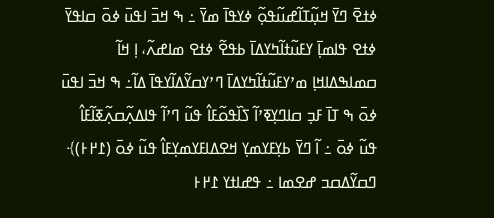ߦߙߐ߫ ߣߌ߫ ߞߎ߲߬ߠߊ߬ߝߎ߬ߟߋ߲߬ ߦߌߟߊ߫ ߘߌ߫ ߸ ߒ ߞߏ߫ ߊߟߎ߫ ߦߋ߫ ߛߊߟߌ߫ ߦߙߐ ߟߊߘߊ߲߫ ߌߓߎ߬ߙߊ߬ߤߌߡߊ߫ ߕߟߐ߬ ߦߙߐ ߘߊߝߍ߬، ߊ߲ ߞߊ߬ ߛߘߊߒߡߊߞߊ߲ ߘߴߌߓߎ߬ߙߊ߬ߤߌߡߊ߫ ߣߴߌߛߌ߬ߡߊ߬ߌߟߊ߫ ߡߊ߬߸ ߒ ߞߏ߫ ߊߟߎ߫ ߦߋ߫ ߒ ߠߊ߫ ߓߏ߲ ߛߊߣߌ߲ߧߴߊ߬ ߖߊ߰ߟߋ߬ߓߊ߮ ߟߎ߬ ߣߴߊ߬ ߟߊߡߍ߲߬ߛߍ߲߬ߧߊ߬ߓߊ߮ ߟߎ߬ ߦߋ߫ ߸ ߊ߬ ߣߌ߫ ߕߌ߲ߓߌߘߌ߲ ߞߐߡߊߓߌߘߌ߲ߓߊ߮ ߟߎ߬ ߦߋ߫ (߁߂߅)﴾ ߣߛߌ߬ߡߛߏ ߝߐߘߊ ߸ ߟߝߊߙߌ ߁߂߅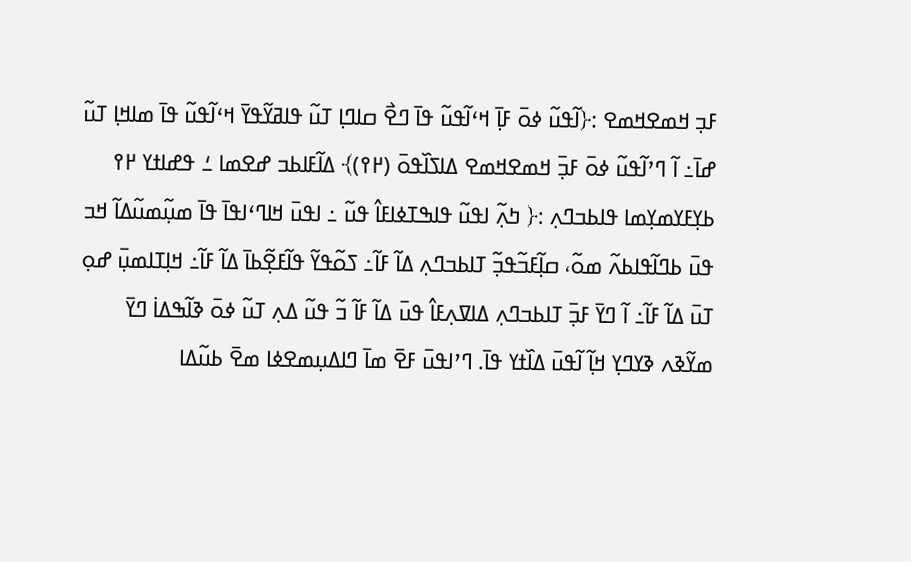ߓߏ߲ ߞߘߐߞߘߐ :﴿ߊ߬ߟߎ߬ ߦߋ߫ ߓߊ߲߫ ߞߵߊ߬ߟߎ߬ ߟߊ߫ ߣߐ߯ ߛߊߣߊ߲ ߠߎ߬ ߟߊߥߌ߬ߟߌ߫ ߞߵߊ߬ߟߎ߬ ߟߊ߫ ߘߊߞߊ߲ ߠߎ߬ ߝߊ߫߸ ߊ߬ ߣߴߊ߬ߟߎ߬ ߦߋ߫ ߓߏ߲߫ ߞߘߐߞߘߐ ߡߊߖߊ߰ߟߋ߫ (߂߉)﴾ ߡߊ߬ߓߊߕߏ ߝߐߘߊ ߑ ߟߝߊߙߌ ߂߉
ߕߌ߲ߓߌߘߌ߲ߘߊ ߟߊߕߏߣߍ߲ :﴿ ߤߍ߲߬ ߊߟߎ߬ ߟߊߒߠߦߊߓߊ߮ ߟߎ߬ ߸ ߊߟߎ߫ ߞߊߣߵߊߟߊ߫ ߟߊ߫ ߘߎ߲߬ߘߎ߬ߡߊ߬ ߞߏ ߟߎ߫ ߕߣߊ߬ߟߊߕߍ߬ ߘߋ߬، ߛߊ߲߬ߓߏ߬ߟߏ߲߬ ߠߊߕߏߣߍ߲ ߡߊ߬ ߓߊ߬߸ ߖߋ߬ߟߌ߬ ߟߊ߬ߓߐ߲߬ߕߊ߫ ߡߊ߬ ߓߊ߬߸ ߞߊ߲ߠߊߘߎ߲߫ ߝߋ߲ ߠߎ߫ ߡߊ߬ ߓߊ߬߸ ߊ߬ ߣߌ߫ ߓߏ߲߫ ߠߊߕߏߣߍ߲ ߡߊߜߍ߲ߓߊ߮ ߟߎ߫ ߡߊ߬ ߓߊ߬ ߏ߬ ߟߎ߬ ߡߍ߲ ߠߎ߬ ߦߋ߫ ߢߊ߬ߒߡߊ߭ ߣߌ߫ ߘߌ߬ߢߍ ߢߌߣߌ߲ ߞߊ߲߬ ߊ߬ߟߎ߫ ߡߊ߰ߙߌ ߟߊ߫. ߣߴߊߟߎ߫ ߓߐ߫ ߘߊ߫ ߣߊߡߎ߲ߘߐߦߊ ߘߐ߫ ߕߎ߬ߡߊ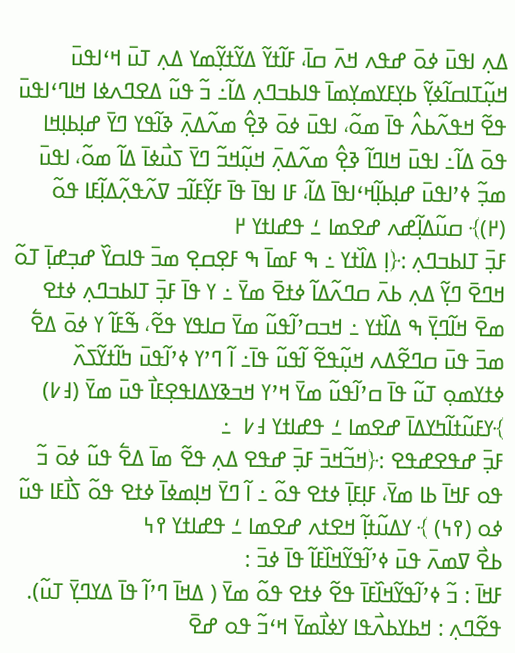ߡߍ߲ ߊߟߎ߫ ߦߋ߫ ߝߟߍ ߞߍ߫ ߛߊ߫، ߓߊ߬ߙߌ߬ ߡߌ߬ߙߌ߲߬ߘߌ ߡߍ߲ ߠߎ߫ ߞߵߊߟߎ߫ ߞߎ߲߬ߠߊߛߊ߬ߦߌ߲߬ ߕߌ߲ߓߌߘߌ߲ߘߊ߫ ߟߊߕߏߣߍ߲ ߡߊ߬߸ ߏ߬ ߟߎ߬ ߡߐߣߍߦߊ ߞߊߣߵߊߟߎ߫ ߟߐ߬ ߞߟߍ߬ߕߍ߮ ߟߊ߫ ߘߋ߬، ߊߟߎ߫ ߦߋ߫ ߢߐ߲߮ ߘߍ߬ߡߍ߲߫ ߢߊ߬ߟߌ ߣߌ߫ ߝߊ߲ߕߊ߲ߞߊ ߟߋ߫ ߡߊ߬߸ ߊߟߎ߫ ߞߊߣߊ߬ ߢߐ߲߮ ߘߍ߬ߡߍ߲߫ ߞߎ߲߬ߞߏ߬ ߣߌ߫ ߖߎ߯ߦߊ߫ ߡߊ߬ ߘߋ߬، ߊߟߎ߫ ߘߏ߲߬ ߦߴߊߟߎ߫ ߝߊ߲ߕߊ߲߬ߞߵߊߟߊ߫ ߡߊ߬، ߓߊ ߊߟߊ߫ ߟߊ߫ ߓߌ߲߬ߓߊ߬ߏ ߜߍ߬ߟߍ߲߬ߡߊ߲߬ߓߊ ߟߋ߬ (߂)﴾ ߛߎ߬ߡߊ߲߬ߝߍ ߝߐߘߊ ߑ ߟߝߊߙߌ ߂
ߓߏ߲߫ ߠߊߕߏߣߍ߲ :﴿ߊ߲ ߡߊ߰ߙߌ ߸ ߒ ߓߘߊ߫ ߒ ߓߐ߲ߛߐ߲ ߘߏ߫ ߟߊߛߌ߰ ߝߏ߲ߝߊ߲߫ ߠߋ߬ ߞߣߐ߫ ߣߌ߲߬ ߡߍ߲ ߕߍ߫ ߛߣߍ߬ߡߊ߬ ߦߙߐ߫ ߘߌ߫ ߸ ߌ ߟߊ߫ ߓߏ߲߫ ߠߊߕߏߣߍ߲ ߦߙߐ ߘߐ߫ ߞߊ߬ߣߌ߲߫ ߒ ߡߊ߰ߙߌ ߸ ߞߏߛߴߊ߬ߟߎ߬ ߘߌ߫ ߛߊߟߌ ߟߐ߬، ߒ߬ߓߊ߬ ߌ ߦߋ߫ ߡߐ߱ ߘߏ߫ ߟߎ߫ ߛߣߐ߬ߡߍ ߞߎ߲߬ߟߐ߬ ߊ߬ߟߎ߬ ߟߊ߫߸ ߊ߬ ߣߴߌ ߦߴߊ߬ߟߎ߫ ߤߊ߬ߙߌ߬ߖߍ߰ ߦߙߌߘߋ߲ ߠߎ߬ ߟߊ߫ ߛߴߊ߬ߟߎ߬ ߘߌ߫ ߞߴߌ ߞߏߢߌߡߊߟߐ߲ߓߊ߯ ߟߎ߫ ߘߌ߫ (߃߇) ﴾ߌߓߎ߬ߙߊ߬ߤߌߡߊ߫ ߝߐߘߊ ߑ ߟߝߊߙߌ ߃߇  ߸
ߓߏ߲߫ ߝߟߐߝߟߐ :﴿ߞߏ߬ߞߏ߫ ߓߏ߲߫ ߝߟߐ ߡߍ߲ ߟߐ߬ ߘߊ߫ ߡߐ߱ ߟߎ߬ ߦߋ߫ ߏ߬ ߟߋ ߓߞߊ߫ ߕߊ ߘߌ߫، ߓߊ߲ߓߊ߲߫ ߦߙߐ ߟߋ߬ ߸ ߊ߬ ߣߌ߫ ߞߊ߲ߘߦߊ߫ ߦߙߐ ߟߋ߬ ߖߊ߯ߓߊ ߟߎ߬ ߦߋ (߉߆) ﴾ ߌߡߎ߬ߙߊ߲߬ ߞߐߙߍ ߝߐߘߊ ߑ ߟߝߊߙߌ ߉߆
ߕߐ߯ ߜߘߍ߫ ߟߎ߫ ߦߴߊ߬ߟߌ߬ߞߊ߰ߓߊ߬ ߟߊ߫ ߦߏ߫ :
ߓߞߊ߫ : ߏ߬ ߦߴߊ߬ߟߌ߬ߞߊ߰ߓߊ߫ ߟߐ߬ ߦߙߐ ߟߋ߬ ߘߌ߫ ( ߡߞߊ߫ ߣߴߊ߬ ߟߊ߫ ߡߌߣߌ߲߫ ߠߎ߬).
ߟߐ߬ߣߍ߲ : ߞߕߌߕߍ߯ߟߊ ߌߦߊ߯ߘߌ߫ ߞߵߏ߬ ߟߋ ߝߐ߫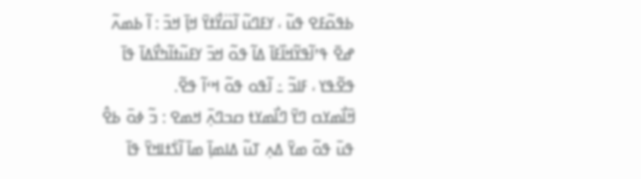ߕߟߋ߬ߓߐ ߟߎ߬ ، ߌߓߣߎ߬ ߊ߬ߛ߳ߌ߯ߙߌ߫ ߞߊ߲߫ ߞߏ߫ : ߊ߬ ߕߘߍ߬ ߝߐ߫ ߟߴߊ߬ߟߌ߬ߞߊ߰ߓߊ߫ ߡߊ߬ ߟߋ߬ ߞߏ߫ ߌߓߎ߬ߙߊ߬ߤߌ߯ߡߊ߫ ߟߊ߫ ߟߐ߬ߟߌ ، ߓߊߏ߬ ߸ ߊ߬ߟߋ ߟߋ߬ ߞߵߊ߬ ߟߐ߬.
ߞ߫ߊ߯ߘߌߛ ߣߌ߫ ߣߊ߯ߘߌߙ ߛߏߣߍ߲߫ ߞߘߐ : ߏ߬ ߦߋ߫ ߕߐ߮ ߟߎ߫ ߟߋ߬ ߘߌ߫ ߡߍ߲ ߠߎ߬ ߡߊߘߊ߲߫ ߘߊ߫ ߊ߬ߖ߭ߙߊߞߌ߫ ߟߊ߫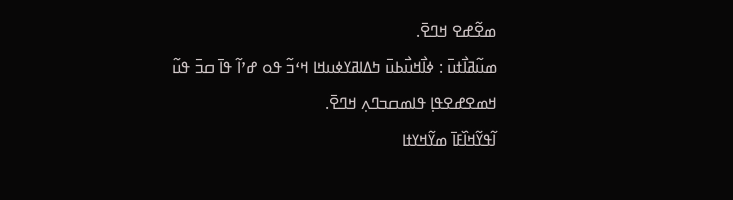ߘߐ߬ߝߐ ߞߣߐ߫.
ߘߎ߬ߥߊ߯ߙߎ߫ : ߦߊ߯ߞߎ߯ߕߎ߫ ߤߡߊߥߌߦߎߞߊ ߞߵߏ߬ ߟߋ ߝߴߊ߬ ߟߊ߫ ߛߏ߫ ߟߎ߬ ߞߘߐߝߐߟߊ߲ ߟߊߘߛߏߣߍ߲ ߞߣߐ߫.
ߊ߬ߟߌ߬ߞߊ߰ߓߊ߫ ߘߌ߬ߞߌߙߊ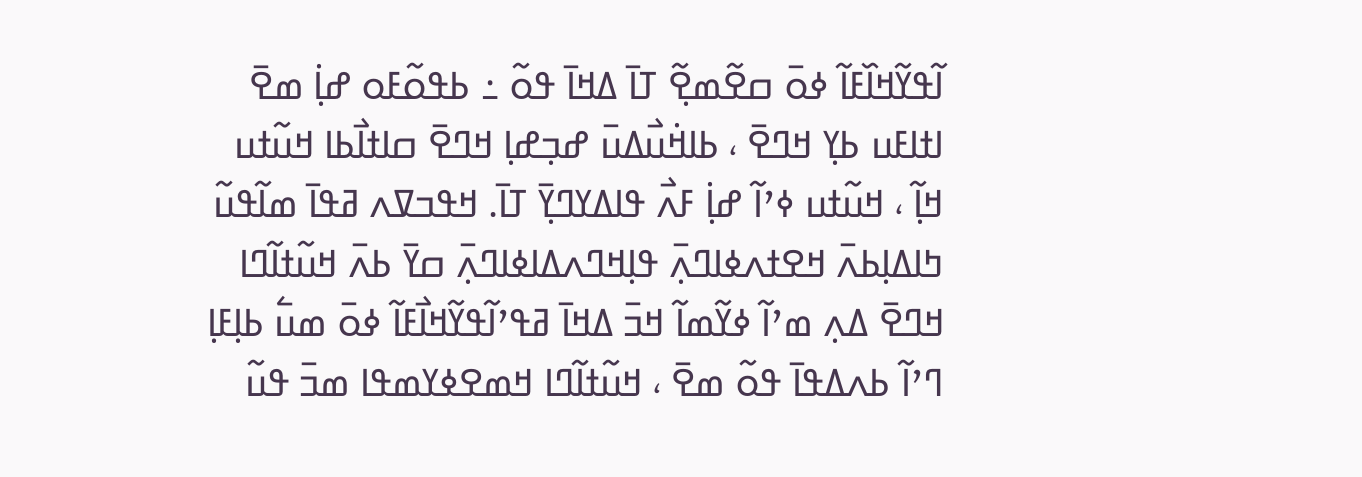ߊ߬ߟߌ߬ߞߊ߰ߓߊ߬ ߦߋ߫ ߛߐ߬ߘߐ߲߬ ߠߊ߫ ߡߞߊ߫ ߟߋ߬ ߸ ߕߟߋ߬ߓߋ ߝߊ߲߭ ߘߐ߫ ߊߙߊߓߎ ߕߌ߲ ߞߣߐ߫ ، ߕߊߞ߭ߎ߯ߡߎ߫ ߝߏ߲ߝߊ߲ ߞߣߐ߫ ߛߊߙߊ߯ߕߊ ߞߎ߬ߙߎ ߞߊ߲߬ ، ߞߎ߬ߙߎ ߦߴߊ߬ ߝߊ߲߭ ߓߍ߯ ߟߊߡߌߣߌ߲߫ ߠߊ߫. ߞߟߏߜߍ ߥߟߊ߫ ߘߊ߬ߟߎ߬ ߤߊߡߊ߲ߕߍ߫ ߞߐߙߍߦߊߣߍ߲߫ ߟߊ߲ߞߣߍߡߊߦߊߣߍ߲߫ ߛߌ߫ ߕߍ߫ ߞߎ߬ߙߊ߬ߣߊ ߞߣߐ߫ ߡߍ߲ ߘߴߊ߬ ߦߌ߬ߘߊ߬ ߞߏ߫ ߡߞߊ߫ ߥߟߴߊ߬ߟߌ߬ߞߊ߯ߓߊ߬ ߦߋ߫ ߘߎ߱ ߕߊ߲ߓߊ߲ ߣߴߊ߬ ߕߍߡߟߊ߫ ߟߋ߬ ߘߐ߫ ، ߞߎ߬ߙߊ߬ߣߊ ߞߘߐߦߌߘߟߊ ߘߏ߫ ߟߎ߬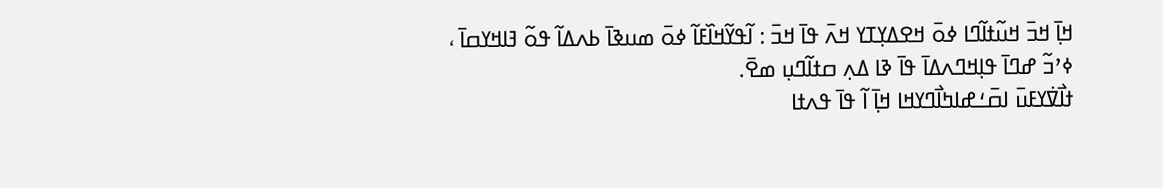ߞߊ߲߫ ߞߏ߫ ߞߎ߬ߙߊ߬ߣߊ ߦߋ߫ ߞߐߡߌ߲ߠߌ ߞߍ߫ ߟߊ߫ ߞߏ߫ : ߊ߬ߟߌ߬ߞߊ߰ߓߊ߬ ߦߋ߫ ߘߎߢߊ߫ ߕߍߡߊ߬ ߟߋ߬ ߔߊߞߌߛߊ߫ ، ߦߴߏ߬ ߝߣߊ߫ ߟߊ߲ߞߣߍߡߊ߫ ߟߊ߫ ߢߊ ߡߍ߲ ߛߙߊ߬ߣߎ߲ ߘߐ߫.
ߙߊ߯ߜ߭ߌߓߎ߫ ߊߛ߫ߑߝߊߤߊ߯ߣߌߞߊ ߞߊ߲߫ ߊ߬ ߟߊ߫ ߟߍߙߊ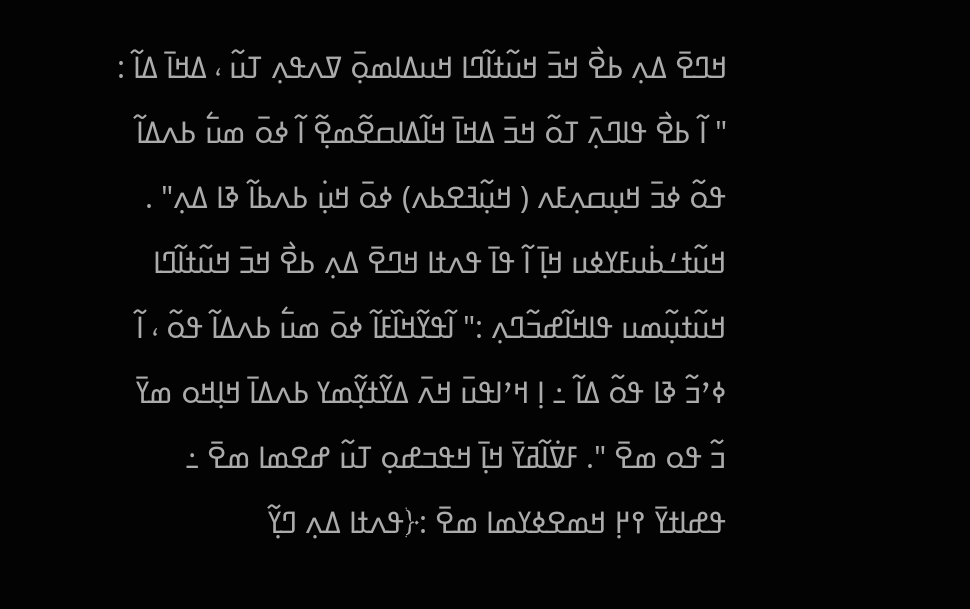ߞߣߐ߫ ߡߍ߲ ߕߐ߯ ߞߏ߫ ߞߎ߬ߙߊ߬ߣߊ ߞߎߡߊߘߋ߲߫ ߜߍߟߍ߲ ߠߎ߬ ، ߡߞߊ߫ ߡߊ߬ : " ߊ߬ ߕߐ߯ ߟߊߣߍ߲߫ ߠߋ߬ ߞߏ߫ ߡߞߊ߫ ߞߊ߬ߡߊߛߐ߬ߘߐ߲߬ ߊ߬ ߦߋ߫ ߘߎ߱ ߕߍߡߊ߬ ߟߋ߬ ߦߏ߫ ߞߎ߲ߛߍ߲ߓߍ ( ߞߎ߲߬ߔߐߕߍ) ߦߋ߫ ߞߎ߲߭ ߕߍߕߊ߬ ߢߊ ߡߍ߲" . ߞߎ߬ߙߑߕ߭ߎߓߌߦߎ ߞߊ߲߫ ߊ߬ ߟߊ߫ ߟߍߙߊ ߞߣߐ߫ ߡߍ߲ ߕߐ߯ ߞߏ߫ ߞߎ߬ߙߊ߬ߣߊ ߞߎ߬ߙߎ߲߬ߘߎ ߟߊߞߊ߬ߝߏ߬ߣߍ߲ :" ߊ߬ߟߌ߬ߞߊ߰ߓߊ߬ ߦߋ߫ ߘߎ߱ ߕߍߡߊ߬ ߟߋ߬ ، ߊ߬ ߦߴߏ߬ ߢߊ ߟߋ߬ ߡߊ߬ ߸ ߊ߲ ߞߴߊߟߎ߫ ߞߍ߫ ߡߌ߬ߙߌ߲߬ߘߌ ߕߍߡߊ߫ ߞߊ߲ߞߋ ߘߌ߫ ߏ߬ ߟߋ ߘߐ߫ ". ߓߜ߭ߊ߬ߥߌ߫ ߞߊ߲߫ ߞߟߏߝߋ߲ ߠߎ߬ ߝߐߘߊ ߘߐ߫ ߸ ߟߝߊߙߌ߫ ߉߂߲ ߞߘߐߦߌߘߊ ߘߐ߫ :﴿ߟߍߙߊ ߡߍ߲ ߣߌ߲߬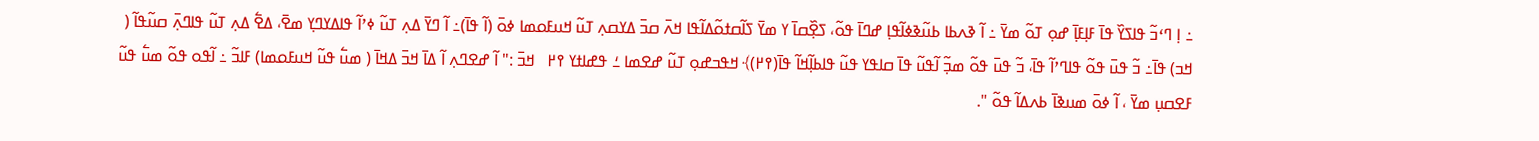߸ ߊ߲ ߣߵߏ߬ ߟߊߖߌ߰ ߟߊ߫ ߓߊ߲ߓߊ߲߫ ߝߋ߲ ߠߋ߬ ߘߌ߫ ߸ ߊ߬ ߢߍߕߊ ߕߎ߬ߢߦߊ߬ߟߊ߲ ߝߣߊ߫ ߟߋ߬، ߖߐ߲߰ߛߊ߫ ߌ ߘߌ߫ ߖߊ߬ߛߙߋ߬ߡߊ߬ߟߊ ߞߍ߫ ߛߏ߫ ߡߌߛߍ߲ ߠߎ߬ ߞߎߓߋߘߊ ߦߋ߫ (ߊ߬ ߟߊ߫)߸ ߊ߬ ߣߌ߫ ߡߍ߲ ߠߎ߬ ߦߴߊ߬ ߟߊߡߌߣߌ߲ ߘߐ߫، ߡߐ߱ ߡߍ߲ ߠߎ߬ ߟߊߣߍ߲߫ ߛߎ߬ߟߊ߬ ( ߞߏ) ߟߊ߫߸ ߏ߬ ߟߎ߫ ߟߋ߬ ߟߊߣߴߊ߬ ߟߊ߫، ߏ߬ ߟߎ߫ ߟߋ߬ ߘߏ߲߬ ߊ߬ߟߎ߬ ߟߊ߫ ߛߊߟߌ ߟߎ߬ ߟߊߕߊ߲߬ߞߊ߬ ߟߊ߫(߉߂)﴾ ߞߟߏߝߋ߲ ߠߎ߬ ߝߐߘߊ ߑ ߟߝߊߙߌ ߉߂   ߞߏ߫ :" ߊ߬ ߝߐߣߍ߲ ߊ߬ ߡߊ߫ ߞߏ߫ ߡߞߊ߫ ( ߘߎ߱ ߟߎ߬ ߞߎߓߋߘߊ) ߓߊߏ߬ ߸ ߊ߬ߟߋ ߟߋ߬ ߘߎ߱ ߟߎ߬ ߓߐߛߎ߲ ߘߌ߫ ، ߊ߬ ߦߋ߫ ߘߎߢߊ߫ ߕߍߡߊ߬ ߟߋ߬ ".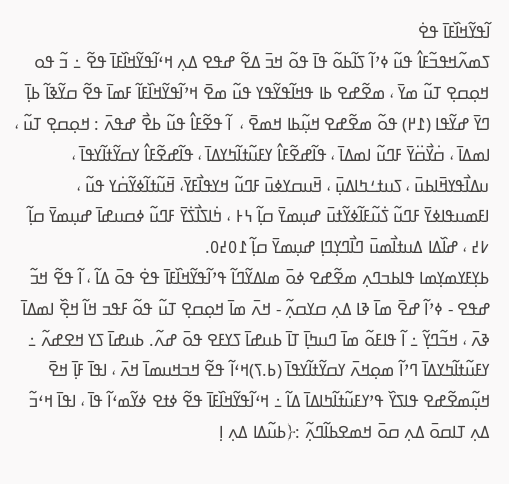ߊ߬ߟߌ߬ߞߊ߰ߓߊ߫ ߟߐ߭
ߖߘߍ߬ߞߟߏ߬ߓߊ߮ ߟߎ߬ ߦߴߊ߬ ߖߊ߬ߕߋ߬ ߟߊ߫ ߟߋ߬ ߞߏ߫ ߡߐ߬ ߝߟߐ ߡߍ߲ ߞߵߊ߬ߟߌ߬ߞߊ߰ߓߊ߫ ߟߐ߬ ߸ ߏ߬ ߟߋ ߞߋ߲ߛߐ߲ ߠߎ߬ ߘߌ߫ ، ߘߐ߬ߝߐ ߕߊ ߟߞߊ߬ߟߌ߬ߟߌ ߟߎ߬ ߘߐ߫ ߞߴߊ߬ߟߌ߬ߞߊ߰ߓߊ߬ ߓߘߊ߫ ߟߐ߬ ߛߌ߬ߢߊ߬ ߕߊ߲߫ ߣߌ߫ ߝߌ߬ߟߊ (߁߂) ߟߋ߬ ߘߐ߬ߝߐ ߞߎ߲߬ߕߊ ߞߘߐ߫ ،  ߊ߬ ߟߐ߬ߓߊ߮ ߟߎ߬ ߕߐ߯ ߝߟߍ߫ : ߞߋ߲ߛߐ߲ ߠߎ߬ ، ߊߘߡߊ߫ ، ߛ߭ߌ߯ߛ߳ߌ߫ ߓߣߎ߬ ߊߘߡߊ߫ ، ߟߊ߬ߝߐ߬ߓߊ߮ ߌߓߎ߬ߙߊ߬ߤߌߡߊ߫ ، ߟߊ߬ߝߐ߬ߓߊ߮ ߌߛߌ߬ߙߊ߬ߌߟߊ߫ ، ߎߡߊ߯ߟߌߞ߫ߊߕߎ߫ ، ߖߎߙߑߤߊߡߎ߲߫ ، ߞ߫ߎߛߌߦߎ߫ ߓߣߎ߬ ߞߌߟߊ߯ߓߌ߫، ߞ߫ߎ߬ߙߊ߬ߦߌ߬ߛ߭ߌ ߟߎ߬ ، ߊߓߘߎߟߊߦߌ߫ ߓߣߎ߬ ߖ߭ߎ߬ߓߊ߬ߦߌ߬ߙߎ߫ ߝߎ߲ߘߌ߫ ߛߊ߲߬ ߆߅ ، ߤ߭ߊߖߊ߯ߖ߭ߌ߫ ߓߣߎ߬ ߦߛߎߝߊ߫ ߝߎ߲ߘߌ߫ ߛߊ߲߬ ߇߄ ، ߝߊ߰ߡߊ ߡߎߙߊ߯ߘߎ߫ ߣߊ߯ߣߌ߲ߣߊ߲ ߝߎ߲ߘߌ߫ ߛߊ߲߬ ߁߀߄߀.
ߕߌ߲ߓߌߘߌ߲ߘߊ ߟߊߕߏߣߍ߲ ߘߐ߬ߝߐ ߦߋ߫ ߘߊߡߌ߬ߣߊ߬ ߟߴߊ߬ߟߌ߬ߞߊ߰ߓߊ߫ ߟߐ߭ ߟߋ߫ ߡߊ߬ ، ߊ߬ ߟߐ߬ ߞߏ߬ ߝߟߐ - ߦߴߊ߬ ߝߐ߫ ߘߊ߫ ߢߊ ߡߍ߲ ߛߌߛߍ߲߬ - ߞߍ߫ ߘߊ߫ ߞߋ߲ߛߐ߲ ߠߎ߬ ߟߋ߬ ߓߟߏ ߞߊ߬ ߞߐ߲߰ ߊߘߡߊ߫ ߢߍ߫ ، ߞߏ߬ߣߌ߲߬ ߸ ߊ߬ ߟߊߓߋ߬ ߘߊ߫ ߣߎߤߊ߲߫ ߠߊ߫ ߕߎߝߊ߫ ߖߌߓߐ ߟߋ߫ ߝߍ߬. ߕߎߝߊ߫ ߖߌ ߞߐߝߍ߬ ߸ ߌߓߎ߬ߙߊ߬ߤߌߡߊ߫ ߣߴߊ߬ ߘߋ߲ߞߍ߫ ߌߛߌ߬ߙߊ߬ߌߟߊ߫ (ߕ.ߖ)ߞߵߊ߬ ߟߐ߬ ߞߏߞߎߘߊ߫ ߞߍ߫ ، ߊߟߊ߫ ߓߊ߲߫ ߞߐ߫ ߞߎ߲߬ߘߐ߬ߝߐ ߟߊߖߌ߰ ߟߴߌߓߎ߬ߙߊ߬ߤߊߡߊ߫ ߡߊ߬ ߸ ߞߵߊ߬ߟߌ߬ߞߊ߰ߓߊ߫ ߟߐ߬ ߦߙߐ ߦߌ߬ߘߵߊ߬ ߟߊ߫ ، ߊߟߊ߫ ߞߵߏ߬ ߡߍ߲ ߠߊߛߋ߫ ߡߍ߲ ߛߋ߫ ߞߘߐߕߊ߬ߣߍ߲߬ :﴿ߕߎ߬ߡߊ ߡߍ߲ ߊ߲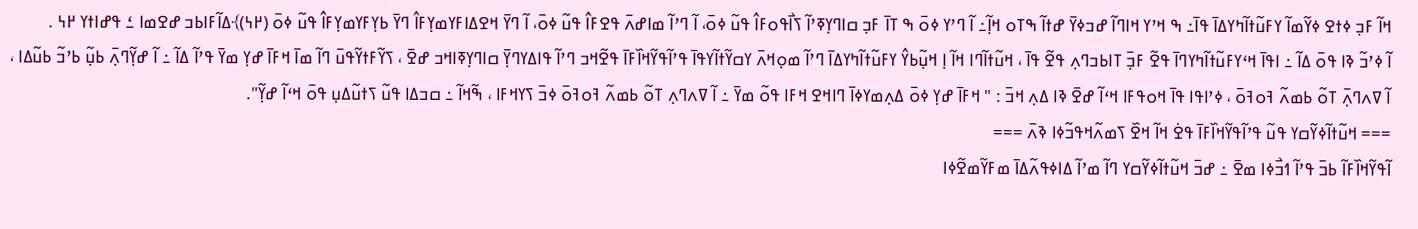ߞߊ߬ ߓߏ߲ ߦߙߐ ߦߌ߬ߘߊ߬ ߌߓߎ߬ߙߊ߬ߤߌߡߊ߫ ߟߊ߫߸ ߒ ߞߴߌ ߞߊߣߊ߬ ߝߏߦߌ߫ ߝߙߊ߬ ߒߠߋ ߞߊ߲߬߸ ߊ߬ ߣߴߌ ߦߋ߫ ߒ ߠߊ߫ ߓߏ߲ ߛߊߣߌ߲ߧߴߊ߬ ߖߊ߯ߟߋߓߊ߮ ߟߎ߬ ߦߋ߫، ߊ߬ ߣߴߊ߬ ߘߊߝߍ߫ ߟߐߓߊ߮ ߟߎ߬ ߦߋ߫، ߊ߬ ߣߌ߫ ߞߐߡߊߓߌߘߌ߲ߓߊ߮ ߣߌ߫ ߕߌ߲ߓߌߘߌ߲ߓߊ߮ ߟߎ߬ ߦߋ߫ (߂߆)﴾ߡߊ߬ߓߊߕߏ ߝߐߘߊ ߑ ߟߝߊߙߌ ߂߆ .
ߊ߬ ߦߴߏ߬ ߢߊ ߟߋ߫ ߡߊ߬ ߸ ߊߟߊ߫ ߞߵߌߓߎ߬ߙߊ߬ߤߌߣߊ߫ ߟߐ߬ ߓߏ߲߫ ߠߊߕߏߣߍ߲ ߟߐ߬ ߟߊ߫ ، ߞߎ߬ߙߊ߬ߣߊ ߞߊ߬ ߊ߲ ߞߎ߲߬ߕߌ߮ ߌߓߎ߬ߙߊ߬ߤߌߡߊ߫ ߣߴߊ߬ ߘߋ߲ߞߍ߫ ߌߛߌ߬ߙߊ߬ߌߟߊ߫ ߟߴߊ߬ߟߌ߬ߞߊ߰ߓߊ߫ ߟߐ߬ߞߏ ߣߴߊ߬ ߟߊߡߌߣߌ߲߫ ߛߊߣߌ߲ߧߊߞߏ ߝߐ߫ ، ߖߌ߬ߓߙߌ߬ߟߎ߫ ߣߊ߬ ߘߊ߫ ߞߓߊ߫ ߝߌ߲ ߘߌ߫ ߟߴߊ߬ ߡߊ߬ ߸ ߊ߬ ߝߌ߲߬ߣߍ߲߫ ߕߎ߲߬ ߕߴߏ߬ ߕߎ߬ߡߊ ، ߊ߬ ߜߍߣߍ߲߫ ߠߋ߬ ߕߘߍ߬ ߔߋߔߋ߫ ، ߦߴߊߟߊ ߟߊ߫ ߞߋߟߓߊ ߞߵߊ߬ ߝߐ߫ ߢߊ ߡߍ߲ ߞߏ߫ : " ߞߓߊ߫ ߝߌ߲ ߦߋ߫ ߡߍ߲ߘߌߦߊ߫ ߣߊߞߐ ߞߓߊ ߟߋ߬ ߘߌ߫ ߸ ߊ߬ ߜߍߣߍ߲ ߠߋ߬ ߕߘߍ߬ ߔߋߔߋ߫ ߦߏ߫ ߖߌߞߓߊ ، ߒ߬ߞߊ߬ ߸ ߛߏߡߊ ߟߎ߬ ߖߙߎ߬ߡߎ߲ ߟߋ߫ ߞߵߊ߬ ߝߌ߲߬".
=== ߞߎ߬ߙߊ߬ߦߌ߬ߛߌ ߟߎ߬ ߟߴߊ߬ߟߌ߬ߞߊ߰ߓߊ߫ ߟߐ߭ ߞߊ߬ ߞߐ߰ ߖߘߍ߬ߞߟߏ߬ߦߊ ߢߍ߫ ===
ߊ߬ߟߌ߬ߞߊ߰ߓߊ߬ ߕߏ߫ ߟߴߊ߬ ߗߏ߯ߦߊ ߘߐ߫ ߸ ߝߏ߫ ߞߎ߬ߙߊ߬ߦߌ߬ߛߌ ߣߊ߬ ߘߴߊ߬ ߡߊߦߟߍ߬ߡߊ߫ ߘߓߌ߬ߘߐ߬ߦߊ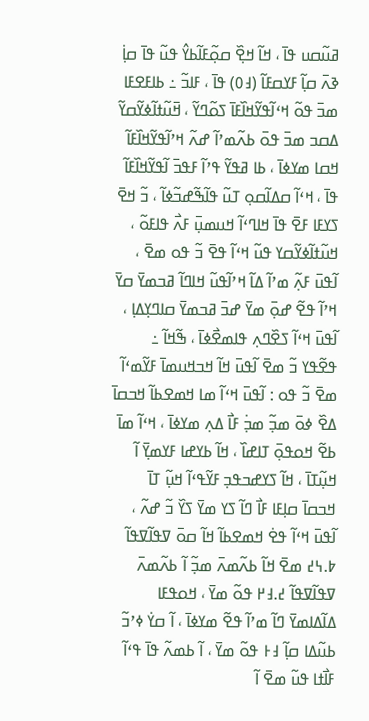ߥߎ߬ߛߎ ߟߊ߫ ، ߞߊ߬ ߞߐ߲߰ ߛߋ߲߬ߓߊ߬ߕߌ߮ ߟߎ߬ ߟߊ߫ ߛߊ߲߭ ߢߍ߫ ߛߊ߲߬ ߓߌߛߓߊ߬ (߃߀) ߟߊ߫ ، ߓߊߏ߬ ߸ ߕߊߓߐߓߊ ߘߏ߫ ߟߋ߬ ߞߵߊ߬ߟߌ߬ߞߊ߰ߓߊ߫ ߖߋ߬ߣߌ߬ ، ߞ߫ߎ߬ߙߊ߬ߦߌ߬ߛߌ߬ ߡߛߏ ߘߏ߫ ߟߋ߫ ߕߍ߬ߘߴߊ߬ ߝߍ߬ ߞߴߊ߬ߟߌ߬ߞߊ߰ߓߊ߬ ߞߛߊ ߘߌߦߊ߫ ، ߕߊ ߥߟߌ߬ ߟߴߊ߬ ߓߟߏ߫ ߊ߬ߟߌ߬ߞߊ߰ߓߊ߬ ߟߊ߫ ، ߞߵߊ߬ ߛߡߊ߬ߛߋ߲ ߠߎ߬ ߟߊ߬ߒ߬ߝߏ߬ߦߊ߬ ، ߏ߬ ߞߐ߫ ߖߌߓߊ ߓߐ߫ ߟߊ߫ ߞߊߣߵߊ߬ ߞߎߘߎ߲߫ ߓߍ߯ ߟߊߓߋ߬ ، ߞߎ߬ߙߊ߬ߦߌ߬ߛߌ ߟߎ߬ ߞߵߊ߬ ߟߐ߫ ߏ߬ ߟߋ ߘߐ߫ ، ߊ߬ߟߎ߫ ߓߍ߲߬ ߘߴߊ߬ ߡߊ߬ ߞߴߊ߬ߟߎ߬ ߞߊߣߊ߬ ߥߏߘߌ߫ ߛߌ߫ ߞߴߊ߬ ߟߐ߬ ߝߋ߲߫ ߘߌ߫ ߝߏ߫ ߥߏߘߌ߫ ߛߊߣߌ߲ߡߊ߲ ، ߊ߬ߟߎ߫ ߞߵߊ߬ ߖߐ߰ߣߍ߲ ߟߊߘߐ߯ߦߊ߫ ، ߒ߬ߞߊ߬ ߸ ߟߐ߬ߟߌ ߏ߬ ߘߐ߫ ߊ߬ߟߎ߫ ߞߊ߬ ߞߏߞߎߘߊ߫ ߓߌ߬ߘߵߊ߬ ߘߐ߫ ߏ߬ ߟߋ : ߊ߬ߟߎ߫ ߞߵߊ߬ ߘߊ ߞߘߐߕߊ߬ ߞߏߛߊ߫ ߡߐ߰ ߦߋ߫ ߘߏ߲߬ ߘߏ߲߭ ߓߊ߯ ߡߍ߲ ߘߌߦߊ߫ ، ߞߵߊ߬ ߘߊ߫ ߕߐ߬ ߞߋߟߋ߲߫ ߠߊߝߊ߰ ، ߞߊ߬ ߕߌߝߊ ߓߌߘߌ߲߫ ߊ߬ ߞߎ߲߬ߠߊ߫ ، ߞߊ߬ ߖߌߝߏߟߏ߲ ߓߌ߬ߟߵߊ߬ ߞߎ߲߬ ߠߊ߫ ߞߏߛߊ߫ ߛߊ߲ߓߊ ߓߊ߯ ߣߊ߬ ߖߌ ߘߌ߫ ߖߌ߰ ߏ߬ ߝߍ߬ ، ߊ߬ߟߎ߫ ߞߵߊ߬ ߟߐ߭ ߞߘߐߕߊ߬ ߞߊ߬ ߛߋ߫ ߜߟߊ߬ߜߟߊ߬ ߈.߆߄ ߘߐ߫ ߞߊ߬ ߕߍ߬ߘߍ߫ ߘߏ߲߬ ߊ߬ ߕߍ߬ߘߍ߫ ߜߟߊ߬ߜߟߊ߬ ߄.߃߂ ߟߋ߬ ߘߌ߫ ، ߞߋߟߓߊ ߡߊ߬ߡߊߘߌ߫ ߣߊ߬ ߘߴߊ߬ ߟߐ߬ ߘߌߦߊ߫ ، ߊ߬ ߛߌ߭ ߦߴߏ߬ ߕߎ߬ߡߊ ߛߊ߲߬ ߃߅ ߟߋ߬ ߘߌ߫ ، ߊ߬ ߕߘߍ߬ ߟߊ߫ ߟߵߊ߬ ߓߊ߯ߙߊ ߟߎ߬ ߘߐ߫ ߊ߬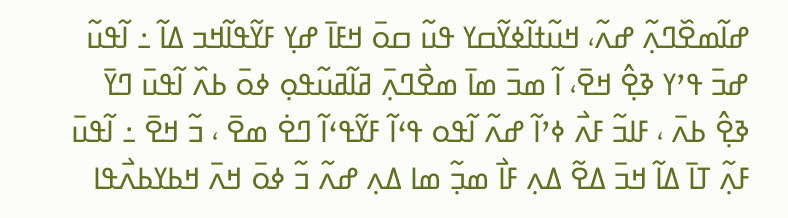ߝߊ߬ߘߐ߰ߣߍ߲߬ ߝߍ߬، ߞߎ߬ߙߊ߬ߦߌ߬ߛߌ ߟߎ߬ ߛߋ߫ ߞߓߊ߫ ߝߌ߲ ߓߌ߬ߟߊ߬ߞߏ ߡߊ߬ ߸ ߊ߬ߟߎ߬ ߝߏ߫ ߟߴߌ ߢߐ߲߮ ߞߐ߫، ߊ߬ ߘߏ߫ ߘߊ߫ ߘߐ߯ߣߍ߲߫ ߥߊ߬ߥߎ߬ߟߋ߲ ߦߋ߫ ߕߍ߰ ߊ߬ߟߎ߫ ߣߌ߫ ߢߐ߲߮ ߕߍ߫ ، ߓߊߏ߬ ߓߍ߯ ߦߴߊ߬ ߝߍ߬ ߊ߬ߟߋ ߟߵߊ߬ ߓߌ߬ߟߵߊ߬ ߣߐ߭ ߘߐ߫ ، ߏ߬ ߞߐ߫ ߸ ߊ߬ߟߎ߫ ߓߍ߲߬ ߠߊ߫ ߡߊ߬ ߞߏ߫ ߡߐ߬ ߡߍ߲ ߓߊ߯ ߘߏ߲߬ ߘߊ ߡߍ߲ ߝߍ߬ ߏ߬ ߦߋ߫ ߞߍ߫ ߞߕߌߕߍ߯ߟߊ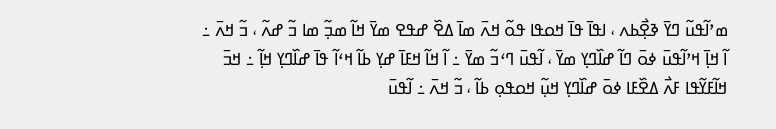ߘߴߊ߬ߟߎ߬ ߣߌ߫ ߢߐ߲߯ߕߍ ، ߊߟߊ߫ ߟߊ߫ ߞߋߟߊ ߟߋ߬ ߞߍ߫ ߘߊ߫ ߡߐ߰ ߝߟߐ ߘߌ߫ ߞߊ߬ ߘߏ߲߬ ߘߊ ߏ߬ ߝߍ߬ ، ߏ߬ ߞߍ߫ ߸ ߊ߬ ߞߊ߲߫ ߞߴߊ߬ߟߎ߫ ߦߋ߫ ߣߊ߬ ߝߊ߰ߣߌ߲ ߘߌ߫ ، ߊ߬ߟߎ߫ ߣߵߏ߬ ߘߌ߫ ߸ ߊ߬ ߞߊ߬ ߞߓߊ߫ ߝߌ߲ ߕߊ߬ ߞߵߊ߬ ߟߊ߫ ߝߊ߰ߣߌ߲ ߞߊ߲߬ ߸ ߞߏ߫ ߞߊ߬ߓߌ߬ߟߊ ߓߍ߯ ߡߐ߰ߓߊ ߦߋ߫ ߝߊ߰ߣߌ߲ ߞߎ߲߬ ߞߋߟߋ߲ ߕߊ߬ ، ߏ߬ ߞߍ߫ ߸ ߊ߬ߟߎ߫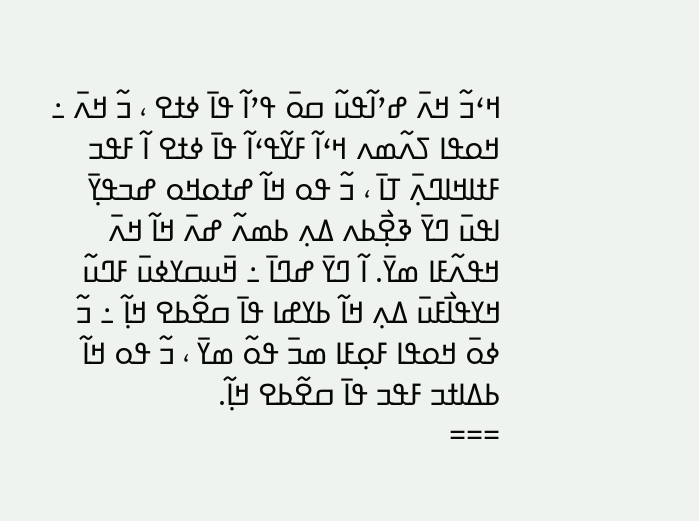ߞߵߏ߬ ߞߍ߫ ߝߴߊ߬ߟߎ߬ ߛߋ߫ ߟߴߊ߬ ߟߊ߫ ߦߙߐ ، ߏ߬ ߞߍ߫ ߸ ߞߋߟߊ ߖߍ߬ߘߍ ߞߵߊ߬ ߓߌ߬ߟߵߊ߬ ߟߊ߫ ߦߙߐ ߊ߬ ߓߟߏ ߓߙߊߞߊߣߍ߲߫ ߠߊ߫ ، ߏ߬ ߟߋ ߞߊ߬ ߝߙߋߞߋ ߝߏߟߌ߲߫ ߊߟߎ߫ ߣߌ߫ ߢߐ߲߯ߕߍ ߡߍ߲ ߕߘߍ߬ ߝߍ߫ ߞߊ߬ ߞߍ߫ ߞߟߍ߬ߓߊ ߘߌ߫. ߊ߬ ߣߌ߫ ߝߣߊ߫ ߸ ߞ߫ߎߛߌߦߎ߫ ߓߣߎ߬ ߞߌߟߊ߯ߓߎ߫ ߡߍ߲ ߞߊ߬ ߕߌߝߊ ߟߊ߫ ߛߐ߬ߕߐ ߞߊ߲߬ ߸ ߏ߬ ߦߋ߫ ߞߋߟߊ ߓߋ߲ߓߊ ߘߏ߫ ߟߋ߬ ߘߌ߫ ، ߏ߬ ߟߋ ߞߊ߬ ߕߡߊߙߏ ߓߟߏ ߟߊ߫ ߛߐ߬ߕߐ ߞߊ߲߬.
===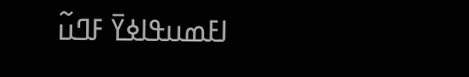ߊߓߘߎߟߊߦߌ߫ ߓߣߎ߬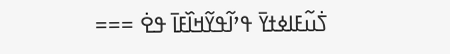ߖ߭ߎ߬ߓߊߦߙߌ߫ ߟߴߊ߬ߟߌ߬ߞߊ߰ߓߊ߫ ߟߐ߭ ===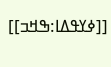[[ߦߌߟߡߊ:ߒߞߏ]]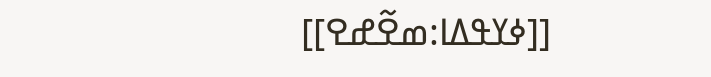[[ߦߌߟߡߊ:ߘߐ߬ߝߐ]]